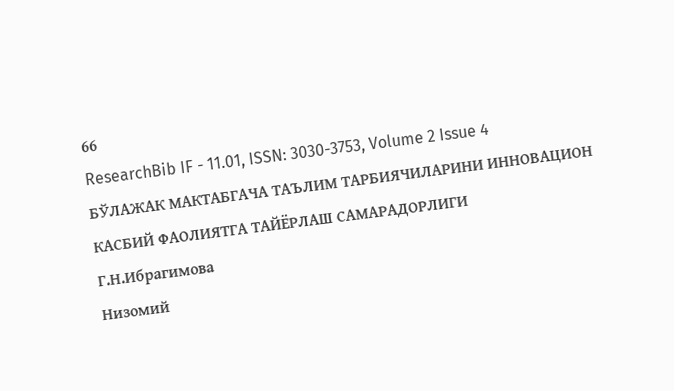66
ResearchBib IF - 11.01, ISSN: 3030-3753, Volume 2 Issue 4
БЎЛАЖАК МАКТАБГАЧА ТАЪЛИМ ТАРБИЯЧИЛАРИНИ ИННОВАЦИОН
КАСБИЙ ФАОЛИЯТГА ТАЙЁРЛАШ САМАРАДОРЛИГИ
Г.Н.Ибрагимова
Низомий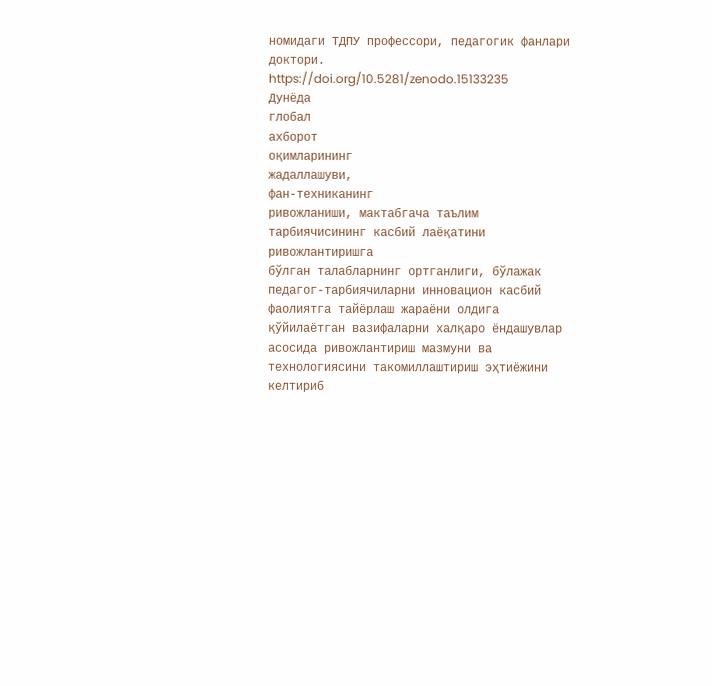номидаги ТДПУ профессори, педагогик фанлари доктори.
https://doi.org/10.5281/zenodo.15133235
Дунёда
глобал
ахборот
оқимларининг
жадаллашуви,
фан-техниканинг
ривожланиши, мактабгача таълим тарбиячисининг касбий лаёқатини ривожлантиришга
бўлган талабларнинг ортганлиги, бўлажак педагог-тарбиячиларни инновацион касбий
фаолиятга тайёрлаш жараёни олдига қўйилаётган вазифаларни халқаро ёндашувлар
асосида ривожлантириш мазмуни ва технологиясини такомиллаштириш эҳтиёжини
келтириб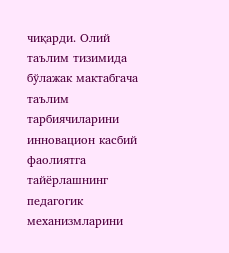чиқарди. Олий таълим тизимида бўлажак мактабгача таълим тарбиячиларини
инновацион касбий фаолиятга тайёрлашнинг педагогик механизмларини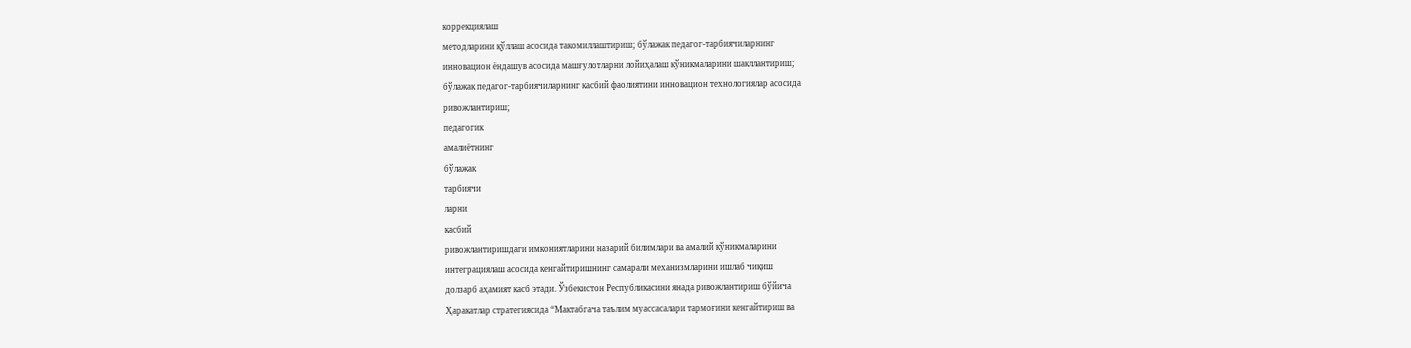коррекциялаш
методларини қўллаш асосида такомиллаштириш; бўлажак педагог-тарбиячиларнинг
инновацион ёндашув асосида машғулотларни лойиҳалаш кўникмаларини шакллантириш;
бўлажак педагог-тарбиячиларнинг касбий фаолиятини инновацион технологиялар асосида
ривожлантириш;
педагогик
амалиётнинг
бўлажак
тарбиячи
ларни
касбий
ривожлантиришдаги имкониятларини назарий билимлари ва амалий кўникмаларини
интеграциялаш асосида кенгайтиришнинг самарали механизмларини ишлаб чиқиш
долзарб аҳамият касб этади. Ўзбекистон Республикасини янада ривожлантириш бўйича
Ҳаракатлар стратегиясида “Мактабгача таълим муассасалари тармоғини кенгайтириш ва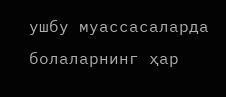ушбу муассасаларда болаларнинг ҳар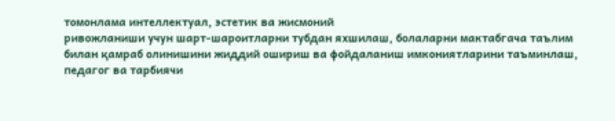томонлама интеллектуал, эстетик ва жисмоний
ривожланиши учун шарт-шароитларни тубдан яхшилаш, болаларни мактабгача таълим
билан қамраб олинишини жиддий ошириш ва фойдаланиш имкониятларини таъминлаш,
педагог ва тарбиячи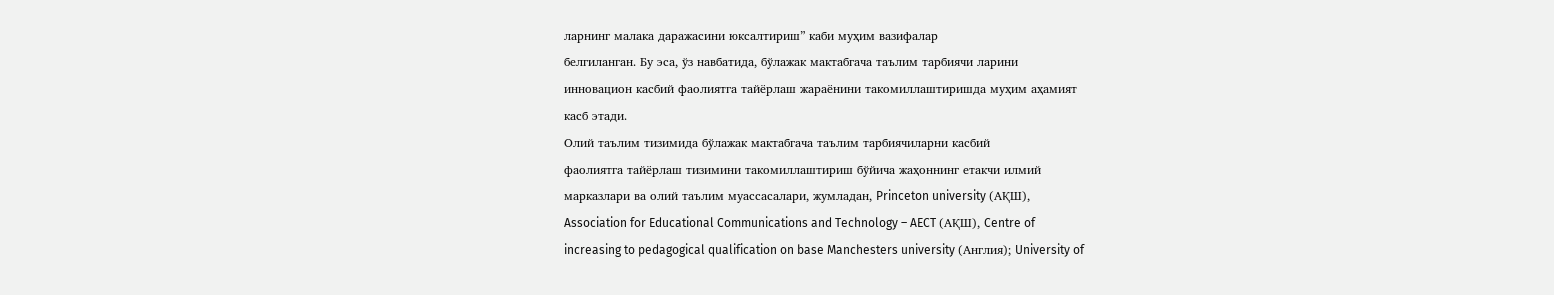ларнинг малака даражасини юксалтириш” каби муҳим вазифалар
белгиланган. Бу эса, ўз навбатида, бўлажак мактабгача таълим тарбиячи ларини
инновацион касбий фаолиятга тайёрлаш жараёнини такомиллаштиришда муҳим аҳамият
касб этади.
Олий таълим тизимида бўлажак мактабгача таълим тарбиячиларни касбий
фаолиятга тайёрлаш тизимини такомиллаштириш бўйича жаҳоннинг етакчи илмий
марказлари ва олий таълим муассасалари, жумладан, Princeton university (АҚШ),
Association for Educational Communications and Technology – AECT (АҚШ), Centre of
increasing to pedagogical qualification on base Manchesters university (Англия); University of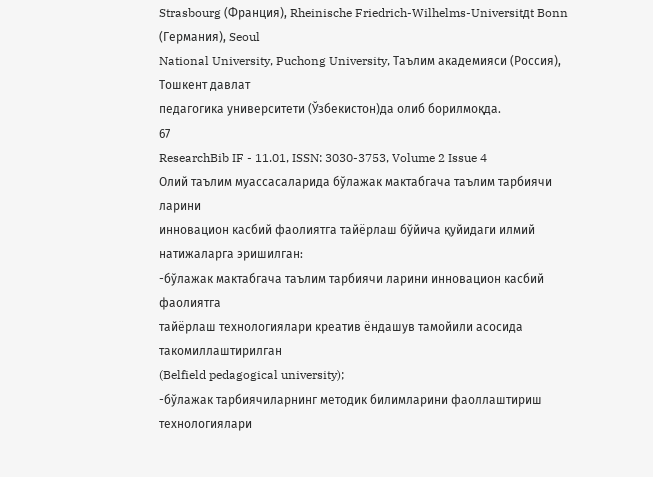Strasbourg (Франция), Rheinische Friedrich-Wilhelms-Universitдt Bonn (Германия), Seoul
National University, Puchong University, Таълим академияси (Россия), Тошкент давлат
педагогика университети (Ўзбекистон)да олиб борилмоқда.
67
ResearchBib IF - 11.01, ISSN: 3030-3753, Volume 2 Issue 4
Олий таълим муассасаларида бўлажак мактабгача таълим тарбиячи ларини
инновацион касбий фаолиятга тайёрлаш бўйича қуйидаги илмий натижаларга эришилган:
-бўлажак мактабгача таълим тарбиячи ларини инновацион касбий фаолиятга
тайёрлаш технологиялари креатив ёндашув тамойили асосида такомиллаштирилган
(Belfield pedagogical university);
-бўлажак тарбиячиларнинг методик билимларини фаоллаштириш технологиялари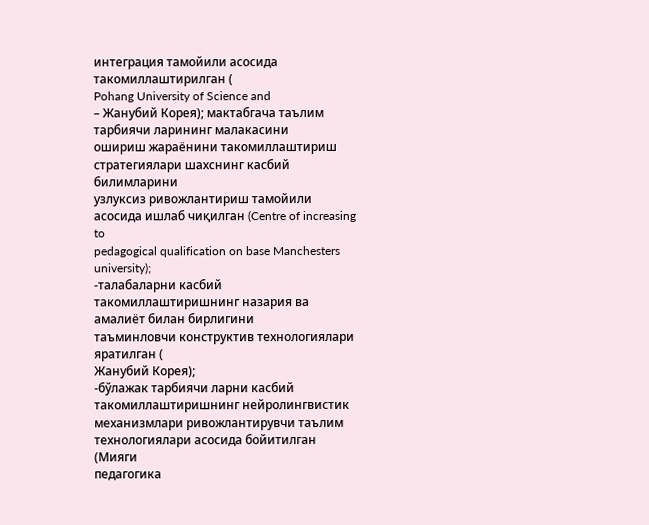интеграция тамойили асосида такомиллаштирилган (
Pohang University of Science and
– Жанубий Корея); мактабгача таълим тарбиячи ларининг малакасини
ошириш жараёнини такомиллаштириш стратегиялари шахснинг касбий билимларини
узлуксиз ривожлантириш тамойили асосида ишлаб чиқилган (Centre of increasing to
pedagogical qualification on base Manchesters university);
-талабаларни касбий такомиллаштиришнинг назария ва амалиёт билан бирлигини
таъминловчи конструктив технологиялари яратилган (
Жанубий Корея);
-бўлажак тарбиячи ларни касбий такомиллаштиришнинг нейролингвистик
механизмлари ривожлантирувчи таълим технологиялари асосида бойитилган (Мияги
педагогика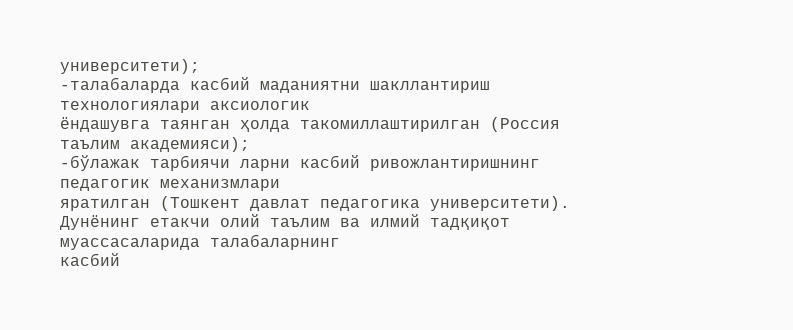университети);
-талабаларда касбий маданиятни шакллантириш технологиялари аксиологик
ёндашувга таянган ҳолда такомиллаштирилган (Россия таълим академияси);
-бўлажак тарбиячи ларни касбий ривожлантиришнинг педагогик механизмлари
яратилган (Тошкент давлат педагогика университети).
Дунёнинг етакчи олий таълим ва илмий тадқиқот муассасаларида талабаларнинг
касбий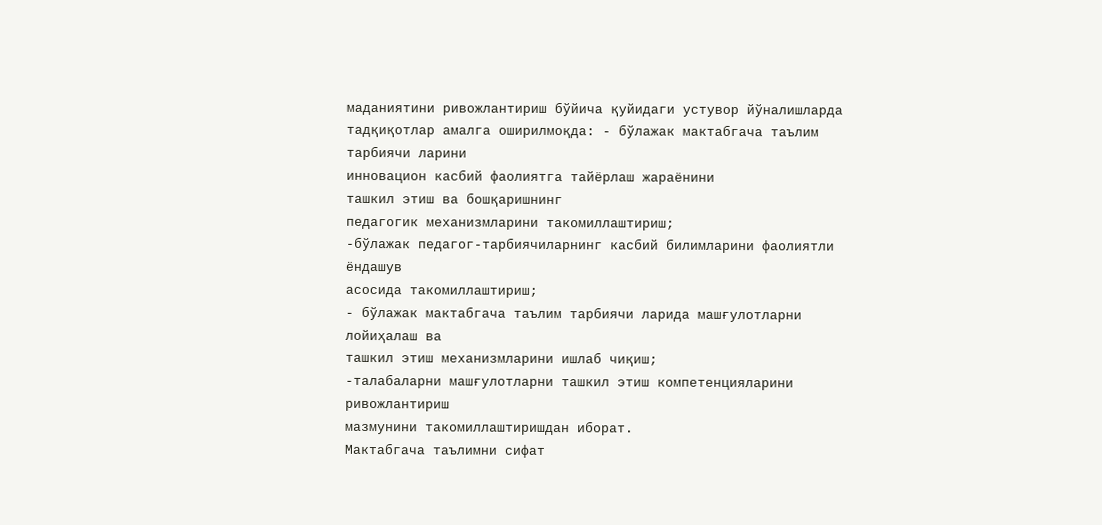маданиятини ривожлантириш бўйича қуйидаги устувор йўналишларда
тадқиқотлар амалга оширилмоқда: - бўлажак мактабгача таълим тарбиячи ларини
инновацион касбий фаолиятга тайёрлаш жараёнини
ташкил этиш ва бошқаришнинг
педагогик механизмларини такомиллаштириш;
-бўлажак педагог-тарбиячиларнинг касбий билимларини фаолиятли ёндашув
асосида такомиллаштириш;
- бўлажак мактабгача таълим тарбиячи ларида машғулотларни лойиҳалаш ва
ташкил этиш механизмларини ишлаб чиқиш;
-талабаларни машғулотларни ташкил этиш компетенцияларини ривожлантириш
мазмунини такомиллаштиришдан иборат.
Мактабгача таълимни сифат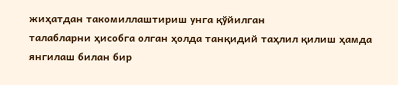жиҳатдан такомиллаштириш унга қўйилган
талабларни ҳисобга олган ҳолда танқидий таҳлил қилиш ҳамда янгилаш билан бир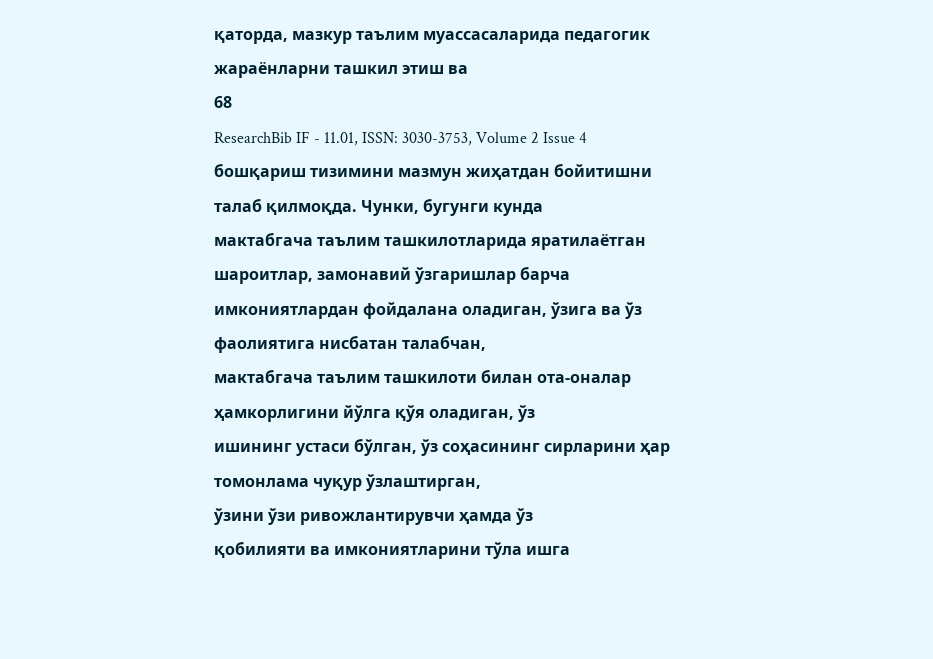қаторда, мазкур таълим муассасаларида педагогик жараёнларни ташкил этиш ва
68
ResearchBib IF - 11.01, ISSN: 3030-3753, Volume 2 Issue 4
бошқариш тизимини мазмун жиҳатдан бойитишни талаб қилмоқда. Чунки, бугунги кунда
мактабгача таълим ташкилотларида яратилаётган шароитлар, замонавий ўзгаришлар барча
имкониятлардан фойдалана оладиган, ўзига ва ўз фаолиятига нисбатан талабчан,
мактабгача таълим ташкилоти билан ота-оналар ҳамкорлигини йўлга қўя оладиган, ўз
ишининг устаси бўлган, ўз соҳасининг сирларини ҳар томонлама чуқур ўзлаштирган,
ўзини ўзи ривожлантирувчи ҳамда ўз
қобилияти ва имкониятларини тўла ишга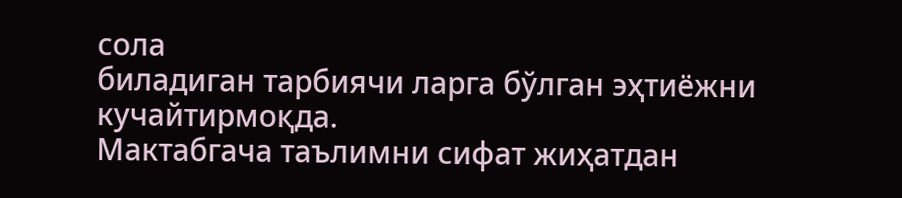сола
биладиган тарбиячи ларга бўлган эҳтиёжни кучайтирмоқда.
Мактабгача таълимни сифат жиҳатдан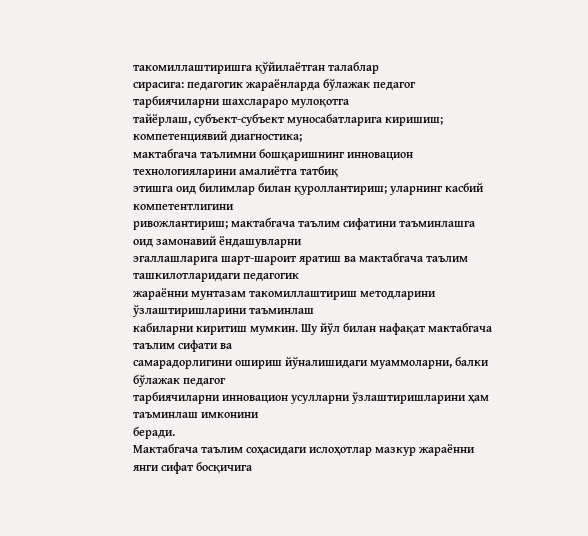такомиллаштиришга қўйилаётган талаблар
сирасига: педагогик жараёнларда бўлажак педагог тарбиячиларни шахслараро мулоқотга
тайёрлаш, субъект-субъект муносабатларига киришиш; компетенциявий диагностика;
мактабгача таълимни бошқаришнинг инновацион технологияларини амалиётга татбиқ
этишга оид билимлар билан қуроллантириш; уларнинг касбий компетентлигини
ривожлантириш; мактабгача таълим сифатини таъминлашга оид замонавий ёндашувларни
эгаллашларига шарт-шароит яратиш ва мактабгача таълим ташкилотларидаги педагогик
жараённи мунтазам такомиллаштириш методларини ўзлаштиришларини таъминлаш
кабиларни киритиш мумкин. Шу йўл билан нафақат мактабгача таълим сифати ва
самарадорлигини ошириш йўналишидаги муаммоларни, балки бўлажак педагог
тарбиячиларни инновацион усулларни ўзлаштиришларини ҳам таъминлаш имконини
беради.
Мактабгача таълим соҳасидаги ислоҳотлар мазкур жараённи янги сифат босқичига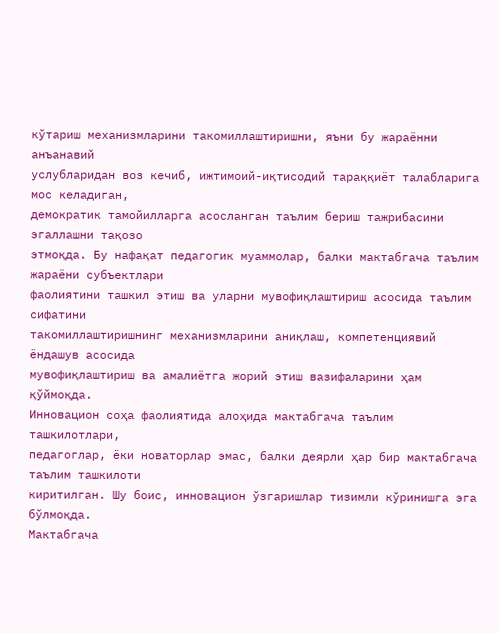кўтариш механизмларини такомиллаштиришни, яъни бу жараённи анъанавий
услубларидан воз кечиб, ижтимоий-иқтисодий тараққиёт талабларига мос келадиган,
демократик тамойилларга асосланган таълим бериш тажрибасини эгаллашни тақозо
этмоқда. Бу нафақат педагогик муаммолар, балки мактабгача таълим жараёни субъектлари
фаолиятини ташкил этиш ва уларни мувофиқлаштириш асосида таълим сифатини
такомиллаштиришнинг механизмларини аниқлаш, компетенциявий ёндашув асосида
мувофиқлаштириш ва амалиётга жорий этиш вазифаларини ҳам қўймоқда.
Инновацион соҳа фаолиятида алоҳида мактабгача таълим ташкилотлари,
педагоглар, ёки новаторлар эмас, балки деярли ҳар бир мактабгача таълим ташкилоти
киритилган. Шу боис, инновацион ўзгаришлар тизимли кўринишга эга бўлмоқда.
Мактабгача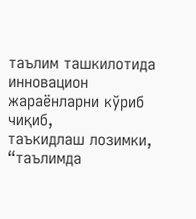таълим ташкилотида инновацион жараёнларни кўриб чиқиб,
таъкидлаш лозимки, “таълимда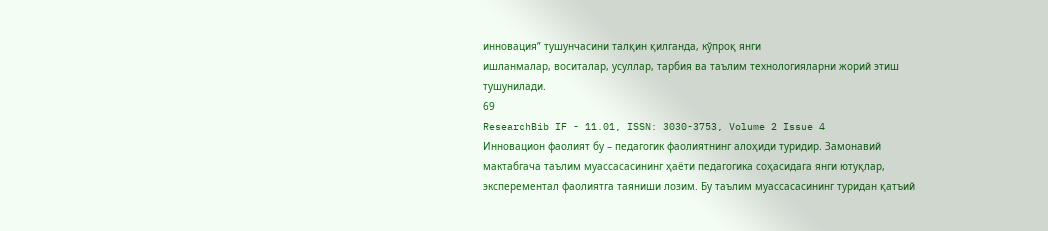инновация” тушунчасини талқин қилганда, кўпроқ янги
ишланмалар, воситалар, усуллар, тарбия ва таълим технологияларни жорий этиш
тушунилади.
69
ResearchBib IF - 11.01, ISSN: 3030-3753, Volume 2 Issue 4
Инновацион фаолият бу – педагогик фаолиятнинг алоҳиди туридир. Замонавий
мактабгача таълим муассасасининг ҳаёти педагогика соҳасидага янги ютуқлар,
эксперементал фаолиятга таяниши лозим. Бу таълим муассасасининг туридан қатъий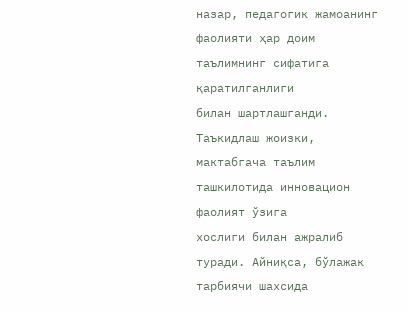назар, педагогик жамоанинг фаолияти ҳар доим таълимнинг сифатига қаратилганлиги
билан шартлашганди.
Таъкидлаш жоизки, мактабгача таълим ташкилотида инновацион фаолият ўзига
хослиги билан ажралиб туради. Айниқса, бўлажак тарбиячи шахсида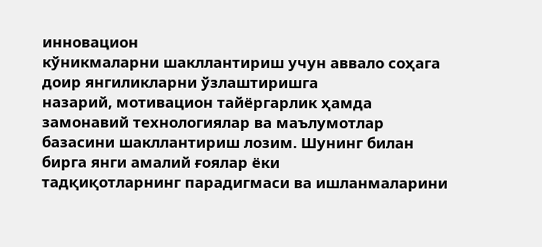инновацион
кўникмаларни шакллантириш учун аввало соҳага доир янгиликларни ўзлаштиришга
назарий, мотивацион тайёргарлик ҳамда замонавий технологиялар ва маълумотлар
базасини шакллантириш лозим. Шунинг билан бирга янги амалий ғоялар ёки
тадқиқотларнинг парадигмаси ва ишланмаларини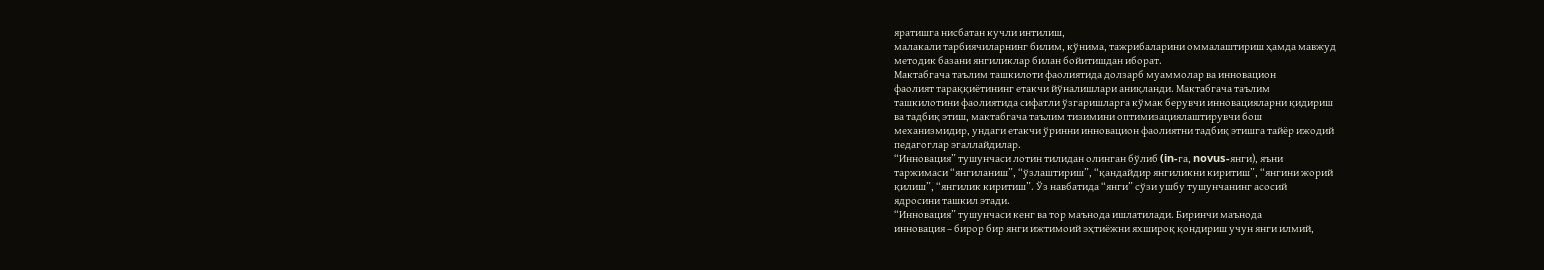яратишга нисбатан кучли интилиш,
малакали тарбиячиларнинг билим, кўнима, тажрибаларини оммалаштириш ҳамда мавжуд
методик базани янгиликлар билан бойитишдан иборат.
Мактабгача таълим ташкилоти фаолиятида долзарб муаммолар ва инновацион
фаолият тараққиётининг етакчи йўналишлари аниқланди. Мактабгача таълим
ташкилотини фаолиятида сифатли ўзгаришларга кўмак берувчи инновацияларни қидириш
ва тадбиқ этиш, мактабгача таълим тизимини оптимизациялаштирувчи бош
механизмидир, ундаги етакчи ўринни инновацион фаолиятни тадбиқ этишга тайёр ижодий
педагоглар эгаллайдилар.
“Инновация” тушунчаси лотин тилидан олинган бўлиб (in-га, novus-янги), яъни
таржимаси “янгиланиш”, “ўзлаштириш”, “қандайдир янгиликни киритиш”, “янгини жорий
қилиш”, “янгилик киритиш”. Ўз навбатида “янги” сўзи ушбу тушунчанинг асосий
ядросини ташкил этади.
“Инновация” тушунчаси кенг ва тор маънода ишлатилади. Биринчи маънода
инновация – бирор бир янги ижтимоий эҳтиёжни яхшироқ қондириш учун янги илмий,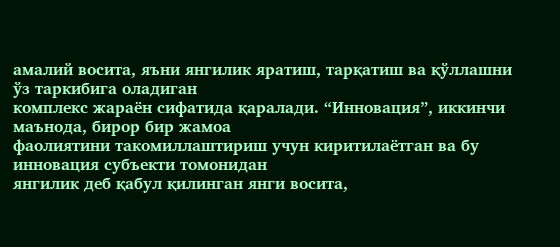амалий восита, яъни янгилик яратиш, тарқатиш ва қўллашни ўз таркибига оладиган
комплекс жараён сифатида қаралади. “Инновация”, иккинчи маънода, бирор бир жамоа
фаолиятини такомиллаштириш учун киритилаётган ва бу инновация субъекти томонидан
янгилик деб қабул қилинган янги восита,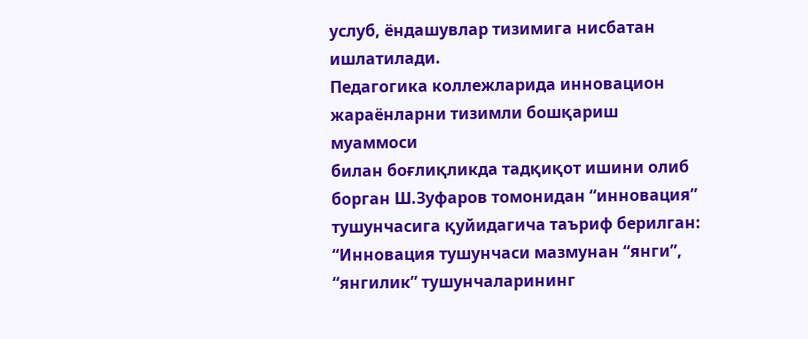услуб, ёндашувлар тизимига нисбатан
ишлатилади.
Педагогика коллежларида инновацион жараёнларни тизимли бошқариш муаммоси
билан боғлиқликда тадқиқот ишини олиб борган Ш.Зуфаров томонидан “инновация”
тушунчасига қуйидагича таъриф берилган: “Инновация тушунчаси мазмунан “янги”,
“янгилик” тушунчаларининг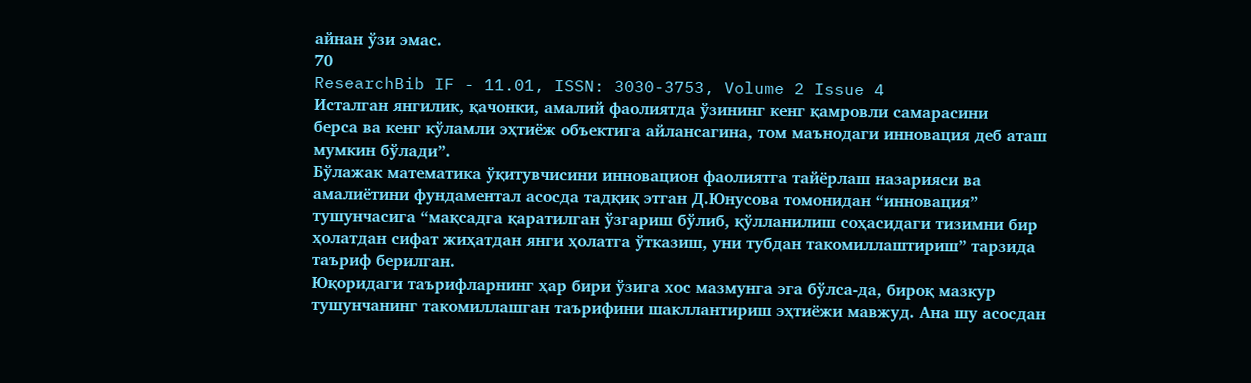айнан ўзи эмас.
70
ResearchBib IF - 11.01, ISSN: 3030-3753, Volume 2 Issue 4
Исталган янгилик, қачонки, амалий фаолиятда ўзининг кенг қамровли самарасини
берса ва кенг кўламли эҳтиёж объектига айлансагина, том маънодаги инновация деб аташ
мумкин бўлади”.
Бўлажак математика ўқитувчисини инновацион фаолиятга тайёрлаш назарияси ва
амалиётини фундаментал асосда тадқиқ этган Д.Юнусова томонидан “инновация”
тушунчасига “мақсадга қаратилган ўзгариш бўлиб, қўлланилиш соҳасидаги тизимни бир
ҳолатдан сифат жиҳатдан янги ҳолатга ўтказиш, уни тубдан такомиллаштириш” тарзида
таъриф берилган.
Юқоридаги таърифларнинг ҳар бири ўзига хос мазмунга эга бўлса-да, бироқ мазкур
тушунчанинг такомиллашган таърифини шакллантириш эҳтиёжи мавжуд. Ана шу асосдан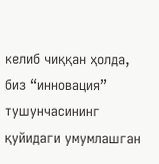келиб чиққан ҳолда, биз “инновация” тушунчасининг қуйидаги умумлашган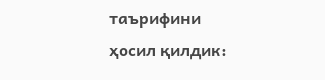таърифини
ҳосил қилдик: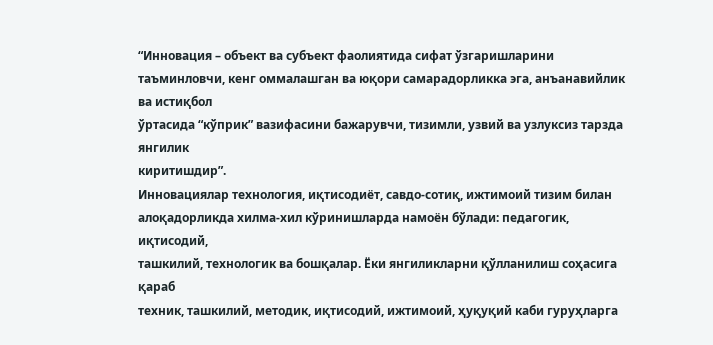“Инновация – объект ва субъект фаолиятида сифат ўзгаришларини
таъминловчи, кенг оммалашган ва юқори самарадорликка эга, анъанавийлик ва истиқбол
ўртасида “кўприк” вазифасини бажарувчи, тизимли, узвий ва узлуксиз тарзда янгилик
киритишдир”.
Инновациялар технология, иқтисодиёт, савдо-сотиқ, ижтимоий тизим билан
алоқадорликда хилма-хил кўринишларда намоён бўлади: педагогик, иқтисодий,
ташкилий, технологик ва бошқалар. Ёки янгиликларни қўлланилиш соҳасига қараб
техник, ташкилий, методик, иқтисодий, ижтимоий, ҳуқуқий каби гуруҳларга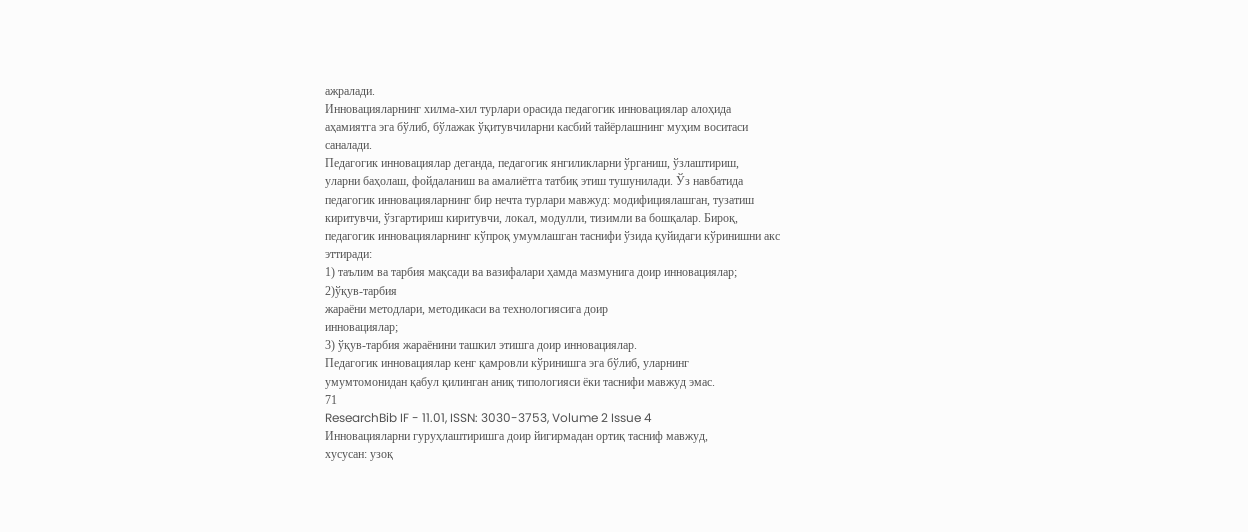ажралади.
Инновацияларнинг хилма-хил турлари орасида педагогик инновациялар алоҳида
аҳамиятга эга бўлиб, бўлажак ўқитувчиларни касбий тайёрлашнинг муҳим воситаси
саналади.
Педагогик инновациялар деганда, педагогик янгиликларни ўрганиш, ўзлаштириш,
уларни баҳолаш, фойдаланиш ва амалиётга татбиқ этиш тушунилади. Ўз навбатида
педагогик инновацияларнинг бир нечта турлари мавжуд: модифициялашган, тузатиш
киритувчи, ўзгартириш киритувчи, локал, модулли, тизимли ва бошқалар. Бироқ,
педагогик инновацияларнинг кўпроқ умумлашган таснифи ўзида қуйидаги кўринишни акс
эттиради:
1) таълим ва тарбия мақсади ва вазифалари ҳамда мазмунига доир инновациялар;
2)ўқув-тарбия
жараёни методлари, методикаси ва технологиясига доир
инновациялар;
3) ўқув-тарбия жараёнини ташкил этишга доир инновациялар.
Педагогик инновациялар кенг қамровли кўринишга эга бўлиб, уларнинг
умумтомонидан қабул қилинган аниқ типологияси ёки таснифи мавжуд эмас.
71
ResearchBib IF - 11.01, ISSN: 3030-3753, Volume 2 Issue 4
Инновацияларни гуруҳлаштиришга доир йигирмадан ортиқ тасниф мавжуд,
хусусан: узоқ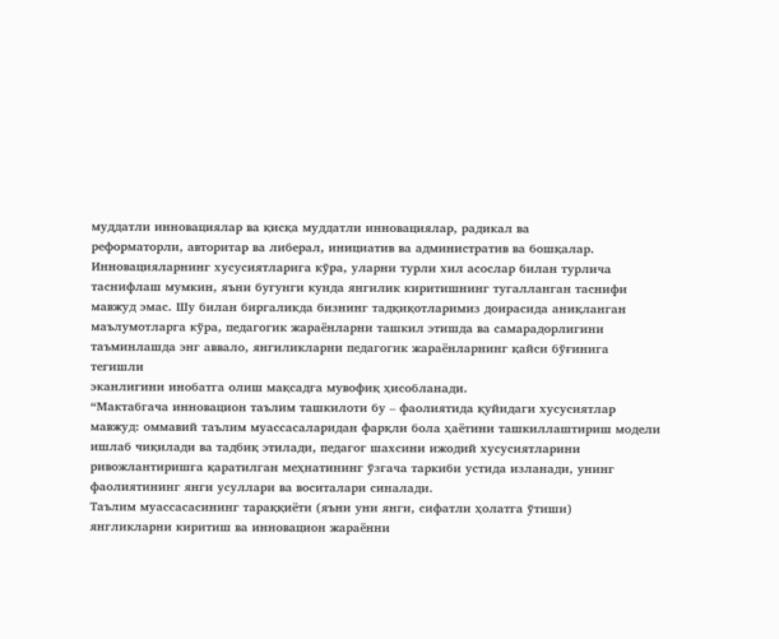муддатли инновациялар ва қисқа муддатли инновациялар, радикал ва
реформаторли, авторитар ва либерал, инициатив ва административ ва бошқалар.
Инновацияларнинг хусусиятларига кўра, уларни турли хил асослар билан турлича
таснифлаш мумкин, яъни бугунги кунда янгилик киритишнинг тугалланган таснифи
мавжуд эмас. Шу билан биргаликда бизнинг тадқиқотларимиз доирасида аниқланган
маълумотларга кўра, педагогик жараёнларни ташкил этишда ва самарадорлигини
таъминлашда энг аввало, янгиликларни педагогик жараёнларнинг қайси бўғинига тегишли
эканлигини инобатга олиш мақсадга мувофиқ ҳисобланади.
“Мактабгача инновацион таълим ташкилоти бу – фаолиятида қуйидаги хусусиятлар
мавжуд: оммавий таълим муассасаларидан фарқли бола ҳаётини ташкиллаштириш модели
ишлаб чиқилади ва тадбиқ этилади, педагог шахсини ижодий хусусиятларини
ривожлантиришга қаратилган меҳнатининг ўзгача таркиби устида изланади, унинг
фаолиятининг янги усуллари ва воситалари синалади.
Таълим муассасасининг тараққиёти (яъни уни янги, сифатли ҳолатга ўтиши)
янгликларни киритиш ва инновацион жараённи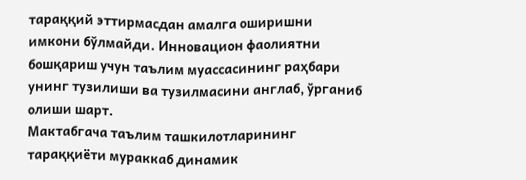тараққий эттирмасдан амалга оширишни
имкони бўлмайди. Инновацион фаолиятни бошқариш учун таълим муассасининг раҳбари
унинг тузилиши ва тузилмасини англаб, ўрганиб олиши шарт.
Мактабгача таълим ташкилотларининг тараққиёти мураккаб динамик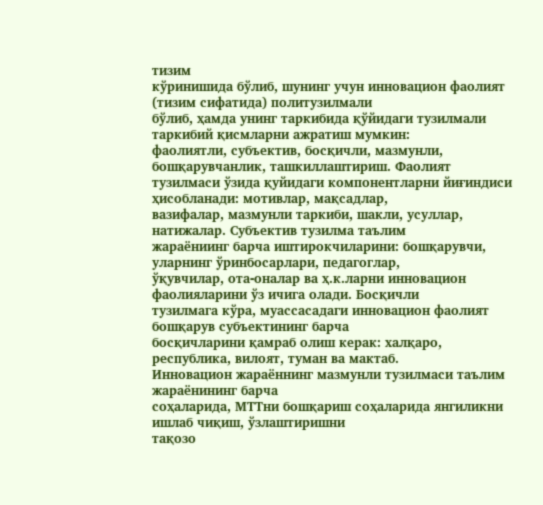тизим
кўринишида бўлиб, шунинг учун инновацион фаолият (тизим сифатида) политузилмали
бўлиб, ҳамда унинг таркибида қўйидаги тузилмали таркибий қисмларни ажратиш мумкин:
фаолиятли, субъектив, босқичли, мазмунли, бошқарувчанлик, ташкиллаштириш. Фаолият
тузилмаси ўзида қуйидаги компонентларни йиғиндиси ҳисобланади: мотивлар, мақсадлар,
вазифалар, мазмунли таркиби, шакли, усуллар, натижалар. Субъектив тузилма таълим
жараёниинг барча иштирокчиларини: бошқарувчи, уларнинг ўринбосарлари, педагоглар,
ўқувчилар, ота-оналар ва ҳ.к.ларни инновацион фаолияларини ўз ичига олади. Босқичли
тузилмага кўра, муассасадаги инновацион фаолият бошқарув субъектининг барча
босқичларини қамраб олиш керак: халқаро, республика, вилоят, туман ва мактаб.
Инновацион жараённинг мазмунли тузилмаси таълим жараёнининг барча
соҳаларида, МТТни бошқариш соҳаларида янгиликни ишлаб чиқиш, ўзлаштиришни
тақозо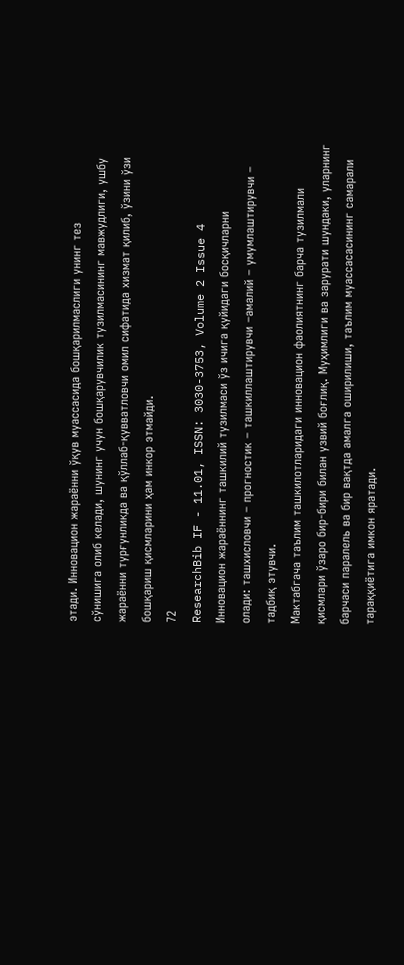этади. Инновацион жараённи ўқув муассасида бошқарилмаслиги унинг тез
сўнишига олиб келади, шунинг учун бошқарувчилик тузилмасининг мавжудлиги, ушбу
жараённи турғунликда ва қўллаб-қувватловчи омил сифатида хизмат қилиб, ўзини ўзи
бошқариш қисмларини ҳам инкор этмайди.
72
ResearchBib IF - 11.01, ISSN: 3030-3753, Volume 2 Issue 4
Инновацион жараённинг ташкилий тузилмаси ўз ичига қуйидаги босқичларни
олади: ташхисловчи – прогностик – ташкиллаштирувчи –амалий – умумлаштирувчи –
тадбиқ этувчи.
Мактабгача таълим ташкилотларидаги инновацион фаолиятнинг барча тузилмали
қисмлари ўзаро бир-бири билан узвий боғлиқ. Муҳимлиги ва зарурати шундаки, уларнинг
барчаси паралель ва бир вақтда амалга оширилиши, таълим муассасасининг самарали
тараққиётига имкон яратади.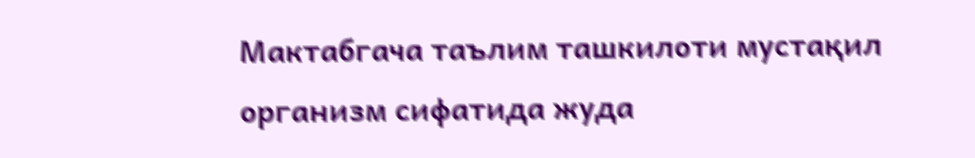Мактабгача таълим ташкилоти мустақил организм сифатида жуда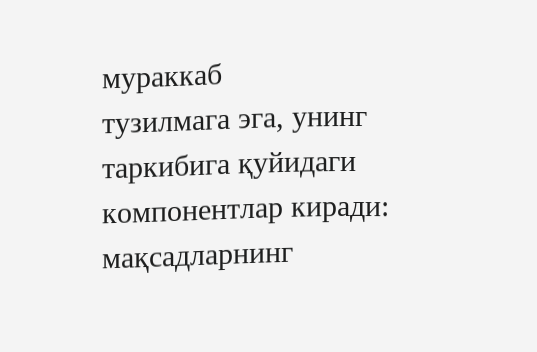мураккаб
тузилмага эга, унинг таркибига қуйидаги компонентлар киради: мақсадларнинг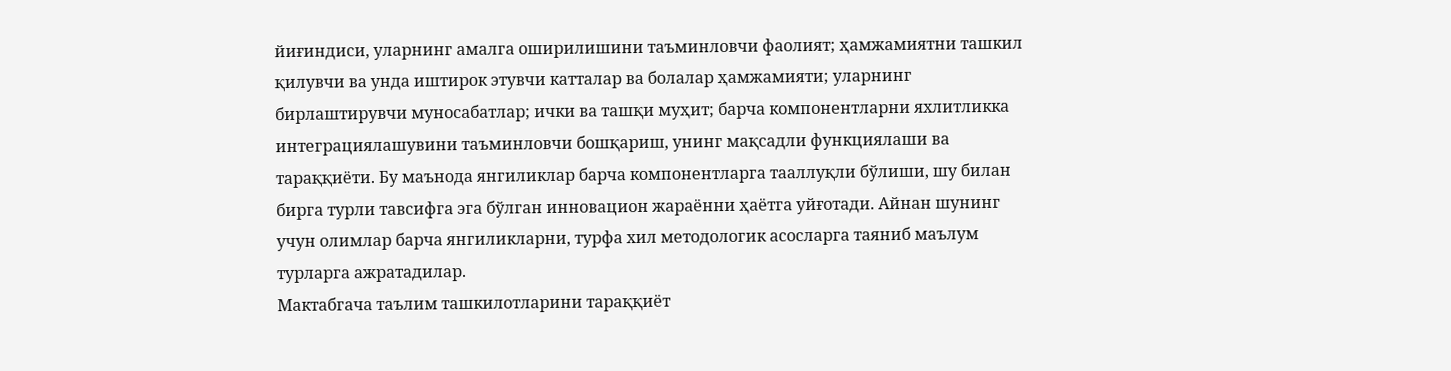йиғиндиси, уларнинг амалга оширилишини таъминловчи фаолият; ҳамжамиятни ташкил
қилувчи ва унда иштирок этувчи катталар ва болалар ҳамжамияти; уларнинг
бирлаштирувчи муносабатлар; ички ва ташқи муҳит; барча компонентларни яхлитликка
интеграциялашувини таъминловчи бошқариш, унинг мақсадли функциялаши ва
тараққиёти. Бу маънода янгиликлар барча компонентларга тааллуқли бўлиши, шу билан
бирга турли тавсифга эга бўлган инновацион жараённи ҳаётга уйғотади. Айнан шунинг
учун олимлар барча янгиликларни, турфа хил методологик асосларга таяниб маълум
турларга ажратадилар.
Мактабгача таълим ташкилотларини тараққиёт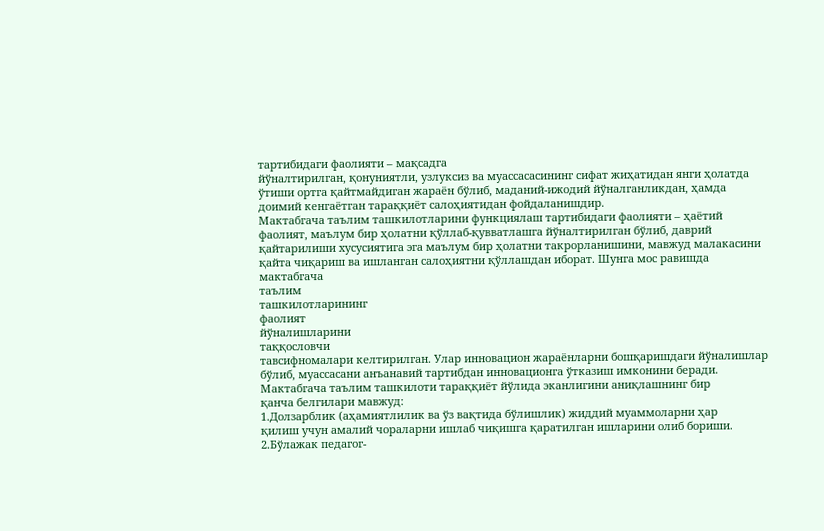тартибидаги фаолияти – мақсадга
йўналтирилган, қонуниятли, узлуксиз ва муассасасининг сифат жиҳатидан янги ҳолатда
ўтиши ортга қайтмайдиган жараён бўлиб, маданий-ижодий йўналганликдан, ҳамда
доимий кенгаётган тараққиёт салоҳиятидан фойдаланишдир.
Мактабгача таълим ташкилотларини функциялаш тартибидаги фаолияти – ҳаётий
фаолият, маълум бир ҳолатни қўллаб-қувватлашга йўналтирилган бўлиб, даврий
қайтарилиши хусусиятига эга маълум бир ҳолатни такрорланишини, мавжуд малакасини
қайта чиқариш ва ишланган салоҳиятни қўллашдан иборат. Шунга мос равишда
мактабгача
таълим
ташкилотларининг
фаолият
йўналишларини
таққословчи
тавсифномалари келтирилган. Улар инновацион жараёнларни бошқаришдаги йўналишлар
бўлиб, муассасани анъанавий тартибдан инновационга ўтказиш имконини беради.
Мактабгача таълим ташкилоти тараққиёт йўлида эканлигини аниқлашнинг бир
қанча белгилари мавжуд:
1.Долзарблик (аҳамиятлилик ва ўз вақтида бўлишлик) жиддий муаммоларни ҳар
қилиш учун амалий чораларни ишлаб чиқишга қаратилган ишларини олиб бориши.
2.Бўлажак педагог-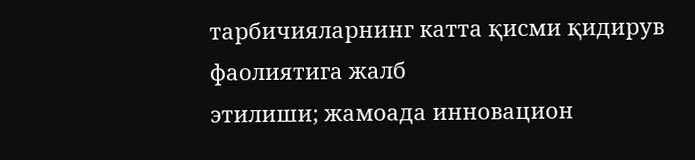тарбичияларнинг катта қисми қидирув фаолиятига жалб
этилиши; жамоада инновацион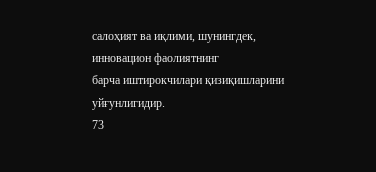салоҳият ва иқлими, шунингдек, инновацион фаолиятнинг
барча иштирокчилари қизиқишларини уйғунлигидир.
73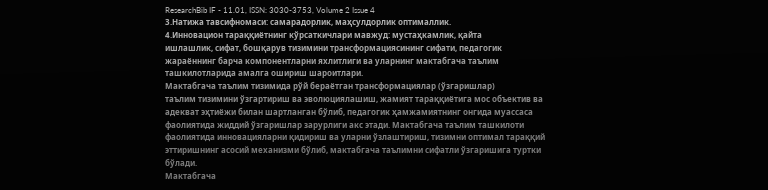ResearchBib IF - 11.01, ISSN: 3030-3753, Volume 2 Issue 4
3.Натижа тавсифномаси: самарадорлик, маҳсулдорлик оптималлик.
4.Инновацион тараққиётнинг кўрсаткичлари мавжуд: мустаҳкамлик, қайта
ишлашлик, сифат, бошқарув тизимини трансформациясининг сифати, педагогик
жараённинг барча компонентларни яхлитлиги ва уларнинг мактабгача таълим
ташкилотларида амалга ошириш шароитлари.
Мактабгача таълим тизимида рўй бераётган трансформациялар (ўзгаришлар)
таълим тизимини ўзгартириш ва эволюциялашиш, жамият тараққиётига мос объектив ва
адекват эҳтиёжи билан шартланган бўлиб, педагогик ҳамжамиятнинг онгида муассаса
фаолиятида жиддий ўзгаришлар зарурлиги акс этади. Мактабгача таълим ташкилоти
фаолиятида инновацияларни қидириш ва уларни ўзлаштириш, тизимни оптимал тараққий
эттиришнинг асосий механизми бўлиб, мактабгача таълимни сифатли ўзгаришига туртки
бўлади.
Мактабгача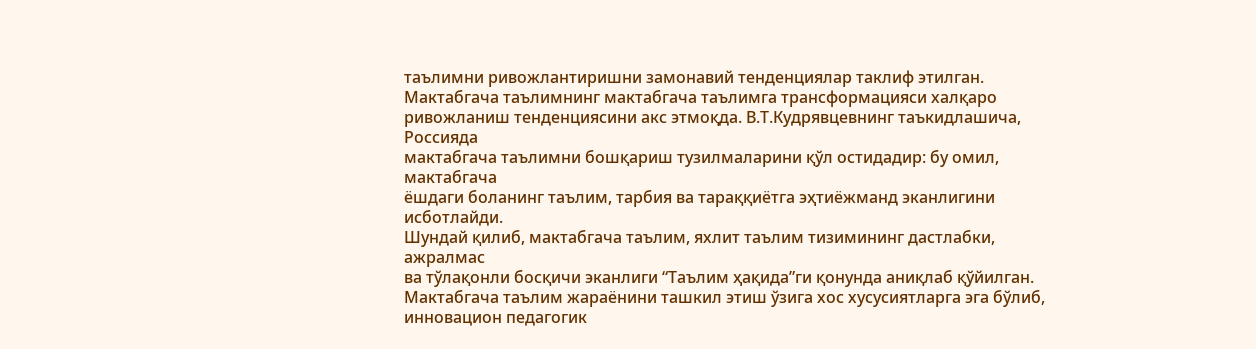таълимни ривожлантиришни замонавий тенденциялар таклиф этилган.
Мактабгача таълимнинг мактабгача таълимга трансформацияси халқаро
ривожланиш тенденциясини акс этмоқда. В.Т.Кудрявцевнинг таъкидлашича, Россияда
мактабгача таълимни бошқариш тузилмаларини қўл остидадир: бу омил, мактабгача
ёшдаги боланинг таълим, тарбия ва тараққиётга эҳтиёжманд эканлигини исботлайди.
Шундай қилиб, мактабгача таълим, яхлит таълим тизимининг дастлабки, ажралмас
ва тўлақонли босқичи эканлиги “Таълим ҳақида”ги қонунда аниқлаб қўйилган.
Мактабгача таълим жараёнини ташкил этиш ўзига хос хусусиятларга эга бўлиб,
инновацион педагогик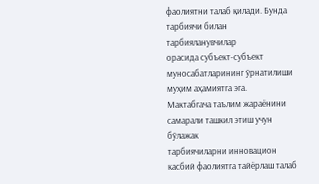фаолиятни талаб қилади. Бунда тарбиячи билан тарбияланувчилар
орасида субъект-субъект муносабатларининг ўрнатилиши муҳим аҳамиятга эга.
Мактабгача таълим жараёнини самарали ташкил этиш учун бўлажак
тарбиячиларни инновацион касбий фаолиятга тайёрлаш талаб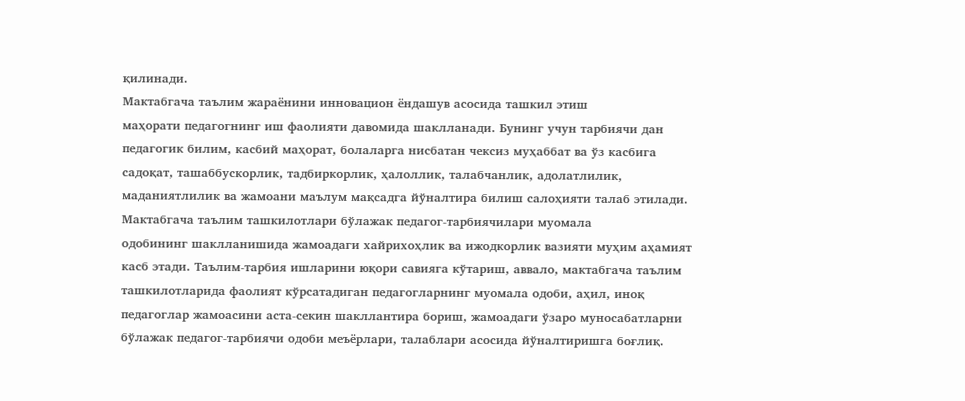қилинади.
Мактабгача таълим жараёнини инновацион ёндашув асосида ташкил этиш
маҳорати педагогнинг иш фаолияти давомида шаклланади. Бунинг учун тарбиячи дан
педагогик билим, касбий маҳорат, болаларга нисбатан чексиз муҳаббат ва ўз касбига
садоқат, ташаббускорлик, тадбиркорлик, ҳалоллик, талабчанлик, адолатлилик,
маданиятлилик ва жамоани маълум мақсадга йўналтира билиш салоҳияти талаб этилади.
Мактабгача таълим ташкилотлари бўлажак педагог-тарбиячилари муомала
одобининг шаклланишида жамоадаги хайрихоҳлик ва ижодкорлик вазияти муҳим аҳамият
касб этади. Таълим-тарбия ишларини юқори савияга кўтариш, аввало, мактабгача таълим
ташкилотларида фаолият кўрсатадиган педагогларнинг муомала одоби, аҳил, иноқ
педагоглар жамоасини аста-секин шакллантира бориш, жамоадаги ўзаро муносабатларни
бўлажак педагог-тарбиячи одоби меъёрлари, талаблари асосида йўналтиришга боғлиқ.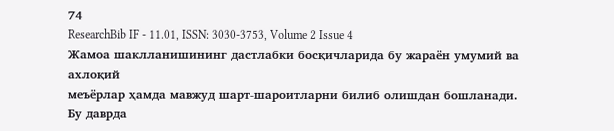74
ResearchBib IF - 11.01, ISSN: 3030-3753, Volume 2 Issue 4
Жамоа шаклланишининг дастлабки босқичларида бу жараён умумий ва ахлоқий
меъёрлар ҳамда мавжуд шарт-шароитларни билиб олишдан бошланади. Бу даврда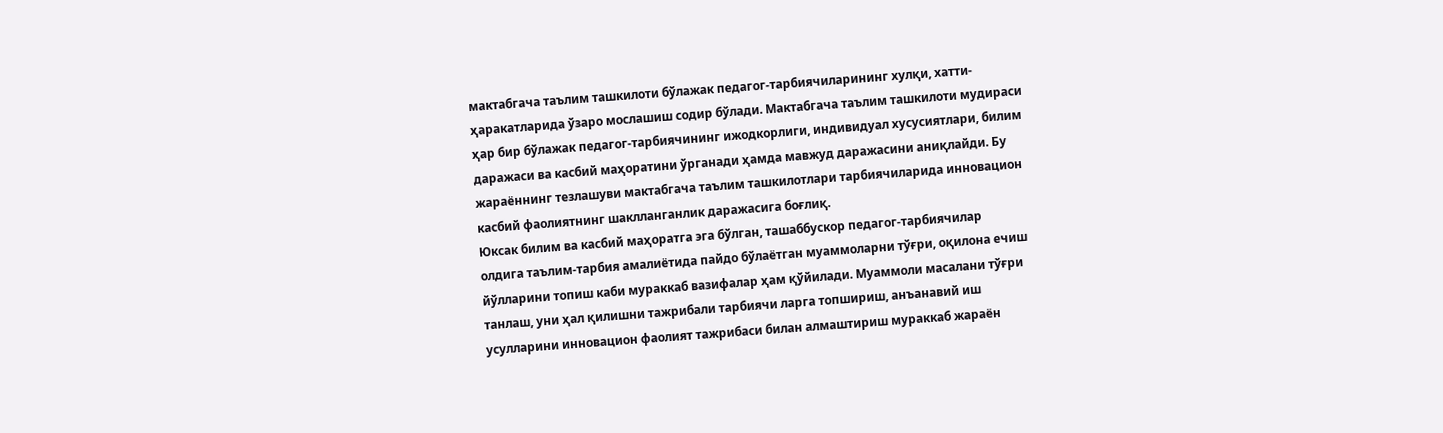мактабгача таълим ташкилоти бўлажак педагог-тарбиячиларининг хулқи, хатти-
ҳаракатларида ўзаро мослашиш содир бўлади. Мактабгача таълим ташкилоти мудираси
ҳар бир бўлажак педагог-тарбиячининг ижодкорлиги, индивидуал хусусиятлари, билим
даражаси ва касбий маҳоратини ўрганади ҳамда мавжуд даражасини аниқлайди. Бу
жараённинг тезлашуви мактабгача таълим ташкилотлари тарбиячиларида инновацион
касбий фаолиятнинг шаклланганлик даражасига боғлиқ.
Юксак билим ва касбий маҳоратга эга бўлган, ташаббускор педагог-тарбиячилар
олдига таълим-тарбия амалиётида пайдо бўлаётган муаммоларни тўғри, оқилона ечиш
йўлларини топиш каби мураккаб вазифалар ҳам қўйилади. Муаммоли масалани тўғри
танлаш, уни ҳал қилишни тажрибали тарбиячи ларга топшириш, анъанавий иш
усулларини инновацион фаолият тажрибаси билан алмаштириш мураккаб жараён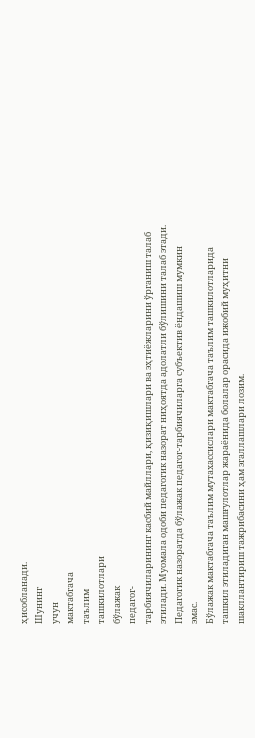ҳисобланади.
Шунинг
учун
мактабгача
таълим
ташкилотлари
бўлажак
педагог-
тарбиячиларининг касбий майллари, қизиқишлари ва эҳтиёжларини ўрганиш талаб
этилади. Муомала одоби педагогик назорат ниҳоятда адолатли бўлишини талаб этади.
Педагогик назоратда бўлажак педагог-тарбиячиларга субъектив ёндашиш мумкин
эмас.
Бўлажак мактабгача таълим мутахассислари мактабгача таълим ташкилотларида
ташкил этиладиган машғулотлар жараёнида болалар орасида ижобий муҳитни
шакллантириш тажрибасини ҳам эгаллашлари лозим.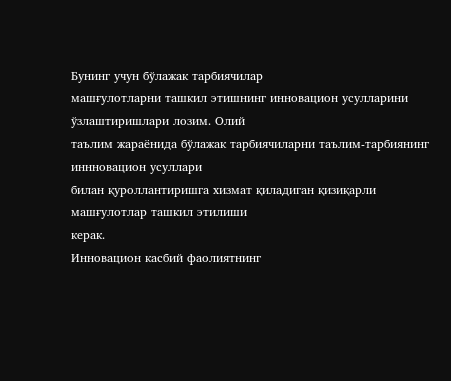Бунинг учун бўлажак тарбиячилар
машғулотларни ташкил этишнинг инновацион усулларини ўзлаштиришлари лозим. Олий
таълим жараёнида бўлажак тарбиячиларни таълим-тарбиянинг иннновацион усуллари
билан қуроллантиришга хизмат қиладиган қизиқарли машғулотлар ташкил этилиши
керак.
Инновацион касбий фаолиятнинг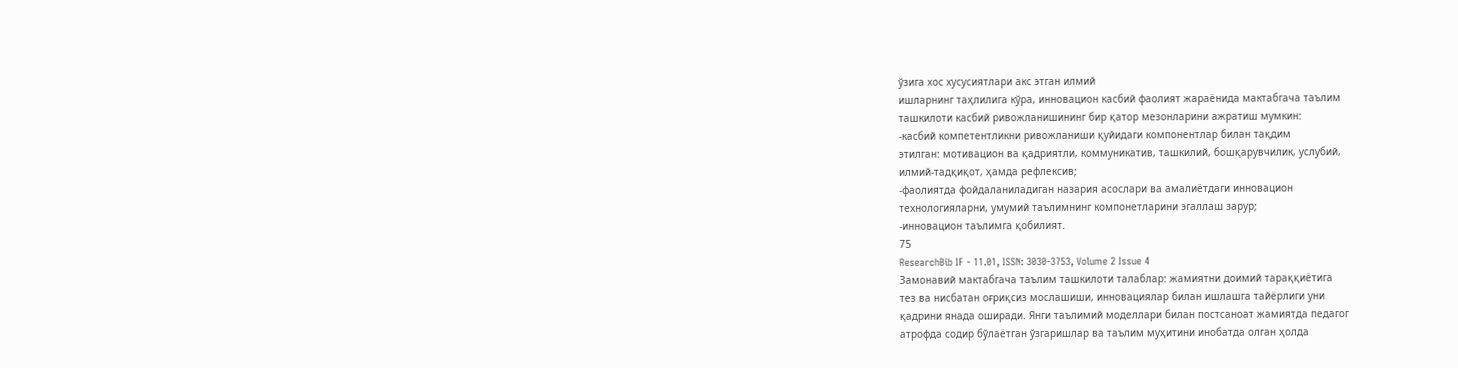ўзига хос хусусиятлари акс этган илмий
ишларнинг таҳлилига кўра, инновацион касбий фаолият жараёнида мактабгача таълим
ташкилоти касбий ривожланишининг бир қатор мезонларини ажратиш мумкин:
-касбий компетентликни ривожланиши қуйидаги компонентлар билан тақдим
этилган: мотивацион ва қадриятли, коммуникатив, ташкилий, бошқарувчилик, услубий,
илмий-тадқиқот, ҳамда рефлексив;
-фаолиятда фойдаланиладиган назария асослари ва амалиётдаги инновацион
технологияларни, умумий таълимнинг компонетларини эгаллаш зарур;
-инновацион таълимга қобилият.
75
ResearchBib IF - 11.01, ISSN: 3030-3753, Volume 2 Issue 4
Замонавий мактабгача таълим ташкилоти талаблар: жамиятни доимий тараққиётига
тез ва нисбатан оғриқсиз мослашиши, инновациялар билан ишлашга тайёрлиги уни
қадрини янада оширади. Янги таълимий моделлари билан постсаноат жамиятда педагог
атрофда содир бўлаётган ўзгаришлар ва таълим муҳитини инобатда олган ҳолда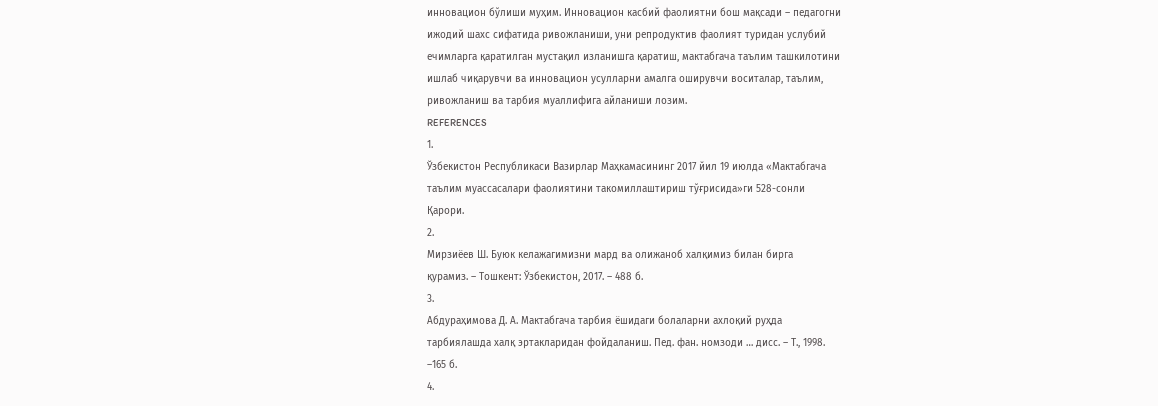инновацион бўлиши муҳим. Инновацион касбий фаолиятни бош мақсади – педагогни
ижодий шахс сифатида ривожланиши, уни репродуктив фаолият туридан услубий
ечимларга қаратилган мустақил изланишга қаратиш, мактабгача таълим ташкилотини
ишлаб чиқарувчи ва инновацион усулларни амалга оширувчи воситалар, таълим,
ривожланиш ва тарбия муаллифига айланиши лозим.
REFERENCES
1.
Ўзбекистон Республикаси Вазирлар Маҳкамасининг 2017 йил 19 июлда «Мактабгача
таълим муассасалари фаолиятини такомиллаштириш тўғрисида»ги 528-сонли
Қарори.
2.
Мирзиёев Ш. Буюк келажагимизни мард ва олижаноб халқимиз билан бирга
қурамиз. – Тошкент: Ўзбекистон, 2017. – 488 б.
3.
Абдураҳимова Д. А. Мактабгача тарбия ёшидаги болаларни ахлоқий руҳда
тарбиялашда халқ эртакларидан фойдаланиш. Пед. фан. номзоди … дисс. – Т., 1998.
–165 б.
4.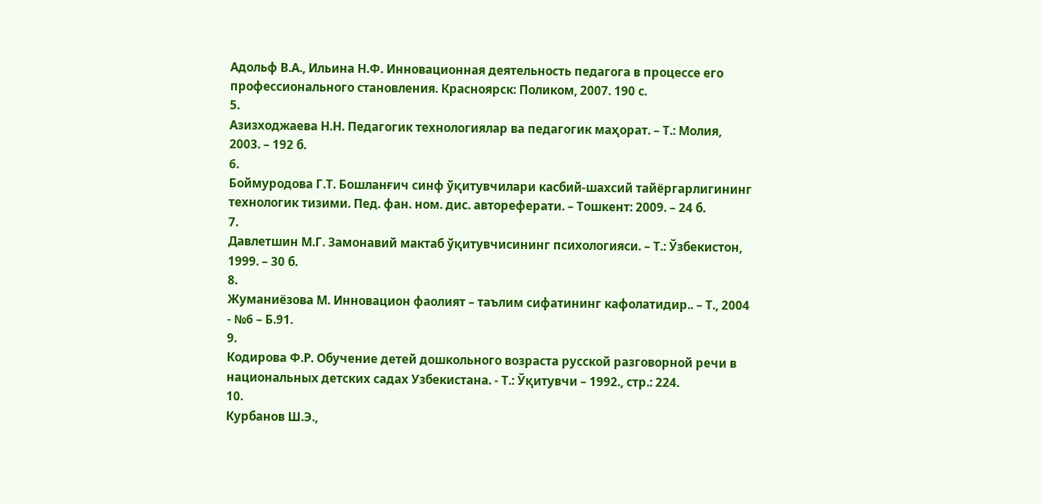Адольф В.А., Ильина Н.Ф. Инновационная деятельность педагога в процессе его
профессионального становления. Красноярск: Поликом, 2007. 190 с.
5.
Азизходжаева Н.Н. Педагогик технологиялар ва педагогик маҳорат. – Т.: Молия,
2003. – 192 б.
6.
Боймуродова Г.Т. Бошланғич синф ўқитувчилари касбий-шахсий тайёргарлигининг
технологик тизими. Пед. фан. ном. дис. автореферати. – Тошкент: 2009. – 24 б.
7.
Давлетшин М.Г. Замонавий мактаб ўқитувчисининг психологияси. – Т.: Ўзбекистон,
1999. – 30 б.
8.
Жуманиёзова М. Инновацион фаолият – таълим сифатининг кафолатидир.. – Т., 2004
- №6 – Б.91.
9.
Кодирова Ф.Р. Обучение детей дошкольного возраста русской разговорной речи в
национальных детских садах Узбекистана. - Т.: Ўқитувчи – 1992., стр.: 224.
10.
Курбанов Ш.Э.,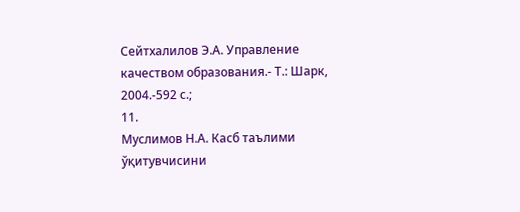Сейтхалилов Э.А. Управление качеством образования.- Т.: Шарк,
2004.-592 с.;
11.
Муслимов Н.А. Касб таълими ўқитувчисини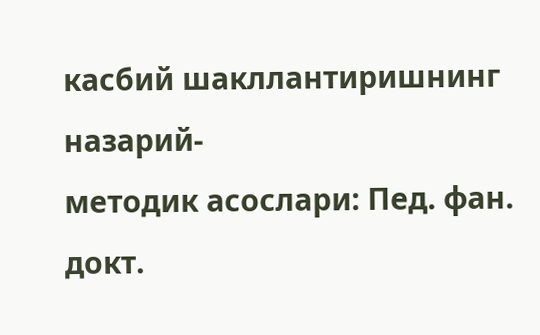касбий шакллантиришнинг назарий-
методик асослари: Пед. фан. докт.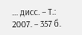... дисс. – Т.: 2007. – 357 б.